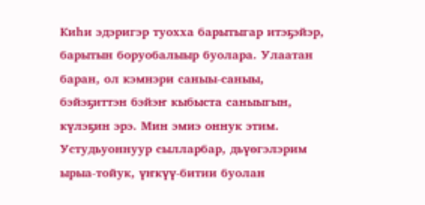Киһи эдэригэр туохха барытыгар итэҕэйэр, барытын боруобалыыр буолара. Улаатан баран, ол кэмнэри саныы-саныы, бэйэҕиттэн бэйэҥ кыбыста саныыгын, күлэҕин эрэ. Мин эмиэ оннук этим.
Устудьуоннуур сылларбар, дьүөгэлэрим ырыа-тойук, үҥкүү-битии буолан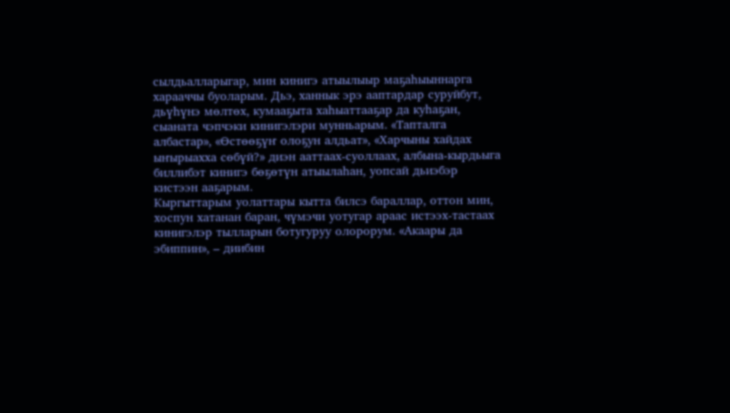сылдьалларыгар, мин кинигэ атыылыыр маҕаһыыннарга харааччы буоларым. Дьэ, ханнык эрэ ааптардар суруйбут, дьүһүнэ мөлтөх, кумааҕыта хаһыаттааҕар да куһаҕан, сыаната чэпчэки кинигэлэри мунньарым. «Тапталга албастар», «Өстөөҕүҥ олоҕун алдьат», «Харчыны хайдах ыҥырыахха сөбүй?» диэн ааттаах-суоллаах, албына-кырдьыга биллибэт кинигэ бөҕөтүн атыылаһан, уопсай дьиэбэр кистээн ааҕарым.
Кыргыттарым уолаттары кытта билсэ бараллар, оттон мин, хоспун хатанан баран, чүмэчи уотугар араас истээх-тастаах кинигэлэр тылларын ботугуруу олорорум. «Акаары да эбиппин», – диибин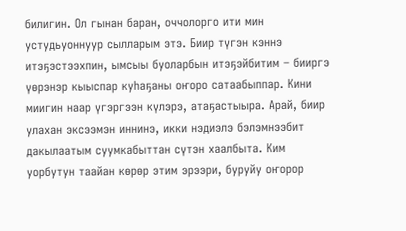билигин. Ол гынан баран, оччолорго ити мин устудьуоннуур сылларым этэ. Биир түгэн кэннэ итэҕэстээхпин, ымсыы буоларбын итэҕэйбитим – бииргэ үөрэнэр кыыспар куһаҕаны оҥоро сатаабыппар. Кини миигин наар үгэргээн күлэрэ, атаҕастыыра. Арай, биир улахан эксээмэн иннинэ, икки нэдиэлэ бэлэмнээбит дакылаатым суумкабыттан сүтэн хаалбыта. Ким уорбутун таайан көрөр этим эрээри, буруйу оҥорор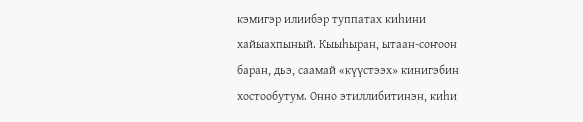кэмигэр илиибэр туппатах киһини хайыахпыный. Кыыһыран, ытаан-соҥоон баран, дьэ, саамай «күүстээх» кинигэбин хостообутум. Онно этиллибитинэн, киһи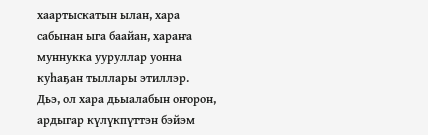хаартыскатын ылан, хара сабынан ыга баайан, хараҥа муннукка ууруллар уонна куһаҕан тыллары этиллэр.
Дьэ, ол хара дьыалабын оҥорон, ардыгар күлүкпүттэн бэйэм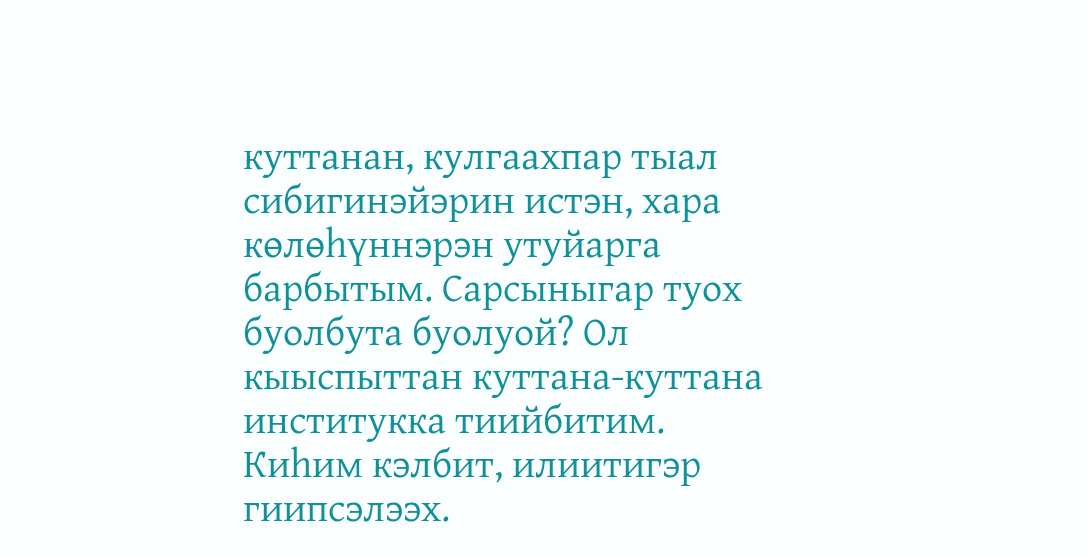куттанан, кулгаахпар тыал сибигинэйэрин истэн, хара көлөһүннэрэн утуйарга барбытым. Сарсыныгар туох буолбута буолуой? Ол кыыспыттан куттана-куттана институкка тиийбитим. Киһим кэлбит, илиитигэр гиипсэлээх.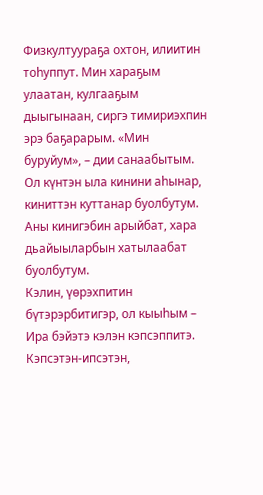Физкултуураҕа охтон, илиитин тоһуппут. Мин хараҕым улаатан, кулгааҕым дыыгынаан, сиргэ тимириэхпин эрэ баҕарарым. «Мин буруйум», – дии санаабытым. Ол күнтэн ыла кинини аһынар, киниттэн куттанар буолбутум. Аны кинигэбин арыйбат, хара дьайыыларбын хатылаабат буолбутум.
Кэлин, үөрэхпитин бүтэрэрбитигэр, ол кыыһым – Ира бэйэтэ кэлэн кэпсэппитэ. Кэпсэтэн-ипсэтэн,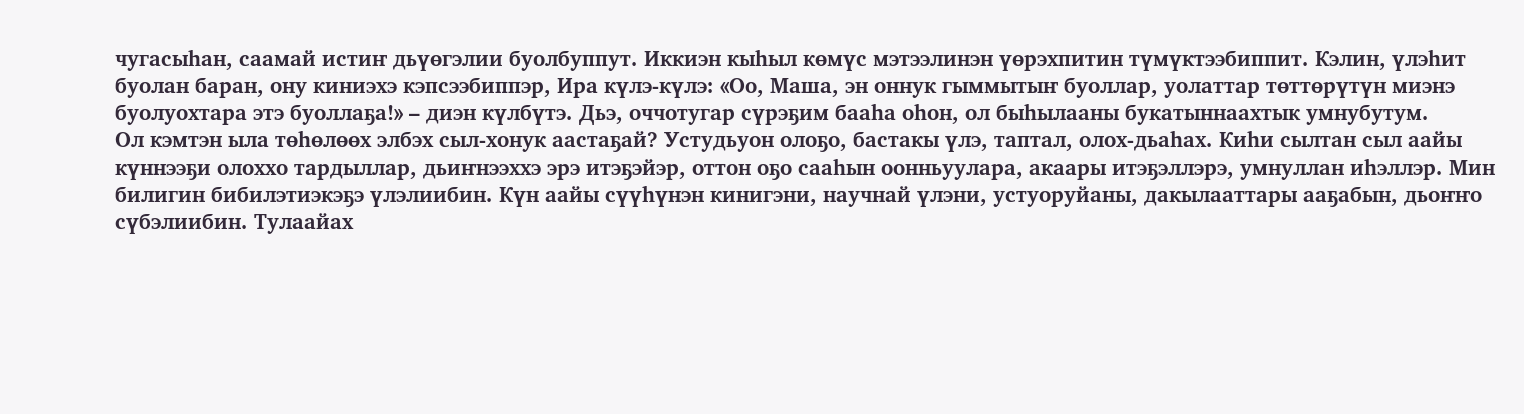чугасыһан, саамай истиҥ дьүөгэлии буолбуппут. Иккиэн кыһыл көмүс мэтээлинэн үөрэхпитин түмүктээбиппит. Кэлин, үлэһит буолан баран, ону киниэхэ кэпсээбиппэр, Ира күлэ-күлэ: «Оо, Маша, эн оннук гыммытыҥ буоллар, уолаттар төттөрүтүн миэнэ буолуохтара этэ буоллаҕа!» – диэн күлбүтэ. Дьэ, оччотугар сүрэҕим бааһа оһон, ол быһылааны букатыннаахтык умнубутум.
Ол кэмтэн ыла төһөлөөх элбэх сыл-хонук аастаҕай? Устудьуон олоҕо, бастакы үлэ, таптал, олох-дьаһах. Киһи сылтан сыл аайы күннээҕи олоххо тардыллар, дьиҥнээххэ эрэ итэҕэйэр, оттон оҕо сааһын оонньуулара, акаары итэҕэллэрэ, умнуллан иһэллэр. Мин билигин бибилэтиэкэҕэ үлэлиибин. Күн аайы сүүһүнэн кинигэни, научнай үлэни, устуоруйаны, дакылааттары ааҕабын, дьоҥҥо сүбэлиибин. Тулаайах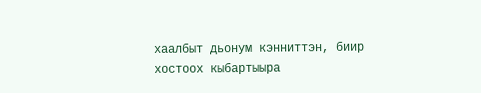хаалбыт дьонум кэнниттэн, биир хостоох кыбартыыра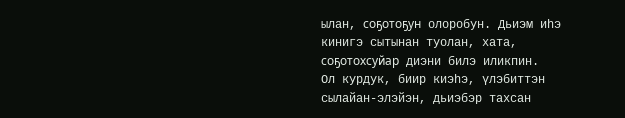ылан, соҕотоҕун олоробун. Дьиэм иһэ кинигэ сытынан туолан, хата, соҕотохсуйар диэни билэ иликпин.
Ол курдук, биир киэһэ, үлэбиттэн сылайан-элэйэн, дьиэбэр тахсан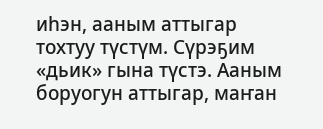иһэн, ааным аттыгар тохтуу түстүм. Сүрэҕим «дьик» гына түстэ. Ааным боруогун аттыгар, маҥан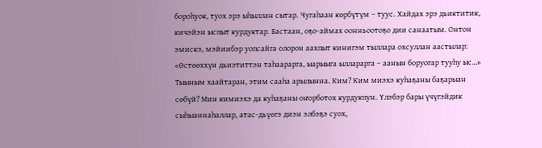бороһуок, туох эрэ ыһыллан сытар. Чугаһаан көрбүтүм – туус. Хайдах эрэ дьиктитик, кичэйэн ыспыт курдуктар. Бастаан, оҕо-аймах оонньоотоҕо дии санаатым. Онтон эмискэ, мэйиибэр уопсайга олорон аахпыт кинигэм тыллара охсуллан аастылар: «Өстөөххүн дьиэтиттэн таһаарарга, ыарыыга ылларарга – аанын боруогар тууһу ыс…»
Тыыным хаайтаран, этим сааһа арылынна. Ким? Ким миэхэ куһаҕаны баҕарыан сөбүй? Мин кимиэхэ да куһаҕаны оҥорботох курдукпун. Үлэбэр бары үчүгэйдик сыһыаннаһаллар, атас-дьүөгэ диэн элбэҕэ суох,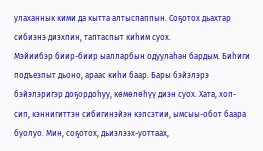улаханнык кими да кытта алтыспаппын. Соҕотох дьахтар сибиэнэ диэхпин, таптаспыт киһим суох.
Мэйиибэр биир-биир ыалларбын одуулаһан бардым. Биһиги подъезпыт дьоно, араас киһи баар. Бары бэйэлэрэ бэйэлэригэр доҕордоһуу, көмөлөһүү диэн суох. Хата, хоп-сип, кэннигиттэн сибигинэйэн кэпсэтии, ымсыы-обот баара буолуо. Мин, соҕотох, дьиэлээх-уоттаах,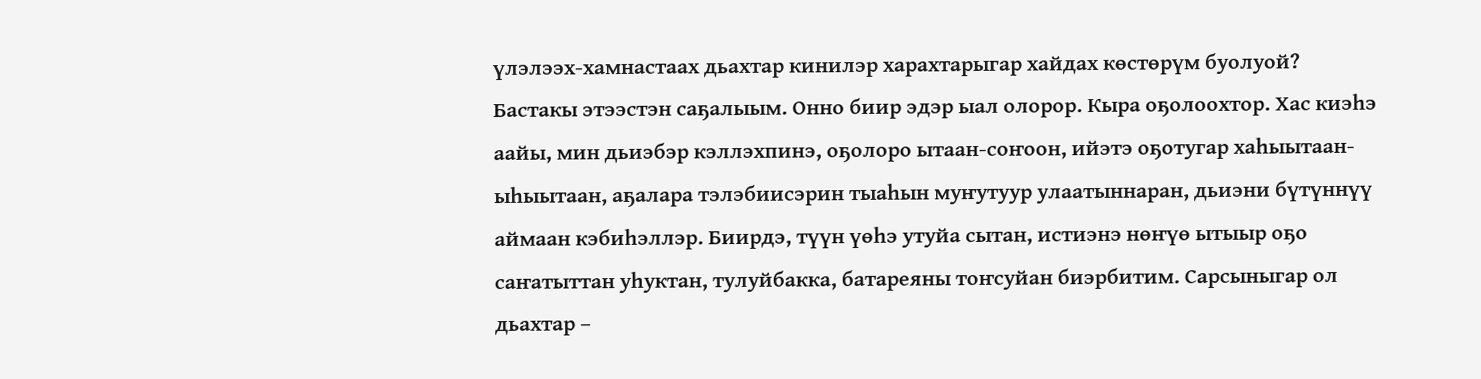үлэлээх-хамнастаах дьахтар кинилэр харахтарыгар хайдах көстөрүм буолуой?
Бастакы этээстэн саҕалыым. Онно биир эдэр ыал олорор. Кыра оҕолоохтор. Хас киэһэ аайы, мин дьиэбэр кэллэхпинэ, оҕолоро ытаан-соҥоон, ийэтэ оҕотугар хаһыытаан-ыһыытаан, аҕалара тэлэбиисэрин тыаһын муҥутуур улаатыннаран, дьиэни бүтүннүү аймаан кэбиһэллэр. Биирдэ, түүн үөһэ утуйа сытан, истиэнэ нөҥүө ытыыр оҕо саҥатыттан уһуктан, тулуйбакка, батареяны тоҥсуйан биэрбитим. Сарсыныгар ол дьахтар –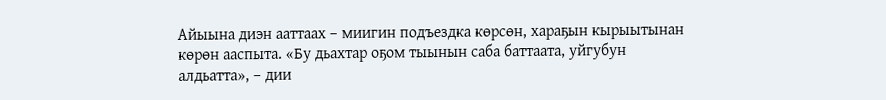Айыына диэн ааттаах – миигин подъездка көрсөн, хараҕын кырыытынан көрөн ааспыта. «Бу дьахтар оҕом тыынын саба баттаата, уйгубун алдьатта», – дии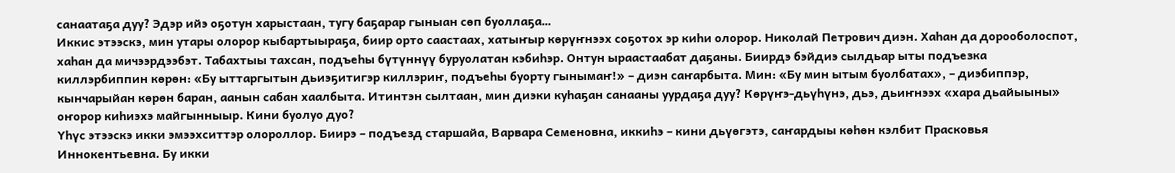санаатаҕа дуу? Эдэр ийэ оҕотун харыстаан, тугу баҕарар гыныан сөп буоллаҕа…
Иккис этээскэ, мин утары олорор кыбартыыраҕа, биир орто саастаах, хатыҥыр көрүҥнээх соҕотох эр киһи олорор. Николай Петрович диэн. Хаһан да дорооболоспот, хаһан да мичээрдээбэт. Табахтыы тахсан, подъеһы бүтүннүү буруолатан кэбиһэр. Онтун ыраастаабат даҕаны. Биирдэ бэйдиэ сылдьар ыты подъезка киллэрбиппин көрөн: «Бу ыттаргытын дьиэҕитигэр киллэриҥ, подъеһы буорту гынымаҥ!» – диэн саҥарбыта. Мин: «Бу мин ытым буолбатах», – диэбиппэр, кынчарыйан көрөн баран, аанын сабан хаалбыта. Итинтэн сылтаан, мин диэки куһаҕан санааны уурдаҕа дуу? Көрүҥэ-дьүһүнэ, дьэ, дьиҥнээх «хара дьайыыны» оҥорор киһиэхэ майгынныыр. Кини буолуо дуо?
Үһүс этээскэ икки эмээхситтэр олороллор. Биирэ – подъезд старшайа, Варвара Семеновна, иккиһэ – кини дьүөгэтэ, саҥардыы көһөн кэлбит Прасковья Иннокентьевна. Бу икки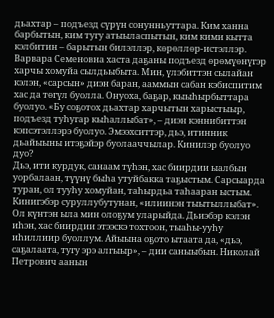дьахтар – подъезд сүрүн сонунньуттара. Ким ханна барбытын, ким тугу атыыласпытын, ким кими кытта кэлбитин – барытын билэллэр, көрөллөр-истэллэр. Варвара Семеновна хаста даҕаны подъезд өрөмүөнүгэр харчы хомуйа сылдьыбыта. Мин, үлэбиттэн сылайан кэлэн, «сарсын» диэн баран, ааммын сабан кэбиспитим хас да төгүл буолла. Онуоха, баҕар, кыыһырбыттара буолуо. «Бу соҕотох дьахтар харчытын харыстыыр, подъезд туһугар кыһаллыбат», – диэн кэннибиттэн кэпсэтэллэрэ буолуо. Эмээхситтэр, дьэ, итинник дьайыыны итэҕэйэр буолааччылар. Кинилэр буолуо дуо?
Дьэ, ити курдук, санаам түһэн, хас биирдии ыалбын уорбалаан, түүнү быһа утуйбакка таҕыстым. Сарсыарда туран, ол тууһу хомуйан, таһырдьа таһааран ыстым. Кинигэбэр суруллубутунан, «илиинэн тыытыллыбат».
Ол күнтэн ыла мин олоҕум уларыйда. Дьиэбэр кэлэн иһэн, хас биирдии этээскэ тохтоон, тыаһы-ууһу иһиллиир буоллум. Айыына оҕото ытаата да, «дьэ, саҕалаата, тугу эрэ алгыыр», – дии саныыбын. Николай Петрович аанын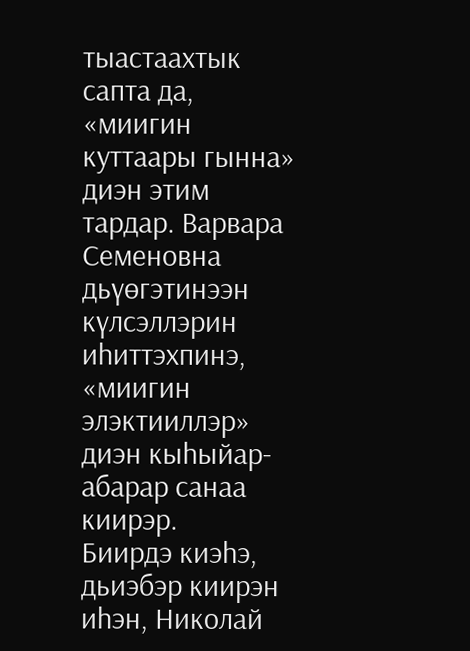тыастаахтык сапта да, «миигин куттаары гынна» диэн этим тардар. Варвара Семеновна дьүөгэтинээн күлсэллэрин иһиттэхпинэ, «миигин элэктииллэр» диэн кыһыйар-абарар санаа киирэр.
Биирдэ киэһэ, дьиэбэр киирэн иһэн, Николай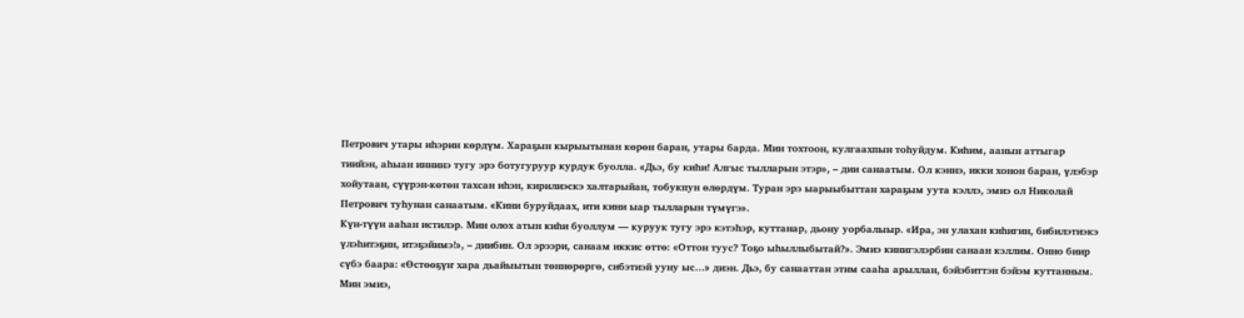Петрович утары иһэрин көрдүм. Хараҕын кырыытынан көрөн баран, утары барда. Мин тохтоон, кулгаахпын тоһуйдум. Киһим, аанын аттыгар тиийэн, аһыан иннинэ тугу эрэ ботугуруур курдук буолла. «Дьэ, бу киһи! Алгыс тылларын этэр», – дии санаатым. Ол кэннэ, икки хонон баран, үлэбэр хойутаан, сүүрэн-көтөн тахсан иһэн, кирилиэскэ халтарыйан, тобукпун өлөрдүм. Туран эрэ ыарыыбыттан хараҕым уута кэллэ, эмиэ ол Николай Петрович туһунан санаатым. «Кини буруйдаах, ити кини ыар тылларын түмүгэ».
Күн-түүн ааһан истилэр. Мин олох атын киһи буоллум — куруук тугу эрэ кэтэһэр, куттанар, дьону уорбалыыр. «Ира, эн улахан киһигин, бибилэтиэкэ үлэһитэҕин, итэҕэйимэ!», – диибин. Ол эрээри, санаам иккис өттө: «Оттон туус? Тоҕо ыһыллыбытай?». Эмиэ кинигэлэрбин санаан кэллим. Онно биир сүбэ баара: «Өстөөҕүҥ хара дьайыытын төннөрөргө, сибэтиэй ууну ыс…» диэн. Дьэ, бу санааттан этим сааһа арыллан, бэйэбиттэн бэйэм куттанным. Мин эмиэ,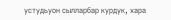устудьуон сылларбар курдук, хара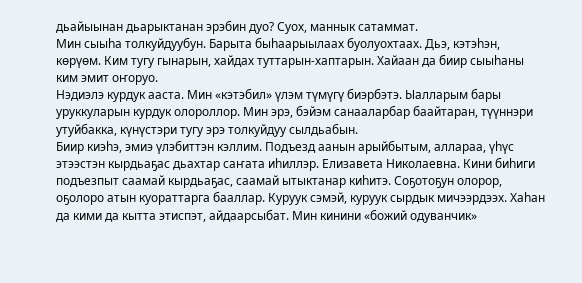дьайыынан дьарыктанан эрэбин дуо? Суох, маннык сатаммат.
Мин сыыһа толкуйдуубун. Барыта быһаарыылаах буолуохтаах. Дьэ, кэтэһэн, көрүөм. Ким тугу гынарын, хайдах туттарын-хаптарын. Хайаан да биир сыыһаны ким эмит оҥоруо.
Нэдиэлэ курдук ааста. Мин «кэтэбил» үлэм түмүгү биэрбэтэ. Ыалларым бары уруккуларын курдук олороллор. Мин эрэ, бэйэм санааларбар баайтаран, түүннэри утуйбакка, күнүстэри тугу эрэ толкуйдуу сылдьабын.
Биир киэһэ, эмиэ үлэбиттэн кэллим. Подъезд аанын арыйбытым, аллараа, үһүс этээстэн кырдьаҕас дьахтар саҥата иһиллэр. Елизавета Николаевна. Кини биһиги подъезпыт саамай кырдьаҕас, саамай ытыктанар киһитэ. Соҕотоҕун олорор, оҕолоро атын куораттарга бааллар. Куруук сэмэй, куруук сырдык мичээрдээх. Хаһан да кими да кытта этиспэт, айдаарсыбат. Мин кинини «божий одуванчик»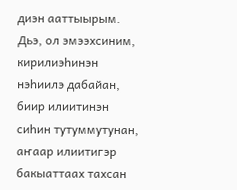диэн ааттыырым.
Дьэ, ол эмээхсиним, кирилиэһинэн нэһиилэ дабайан, биир илиитинэн сиһин тутуммутунан, аҥаар илиитигэр бакыаттаах тахсан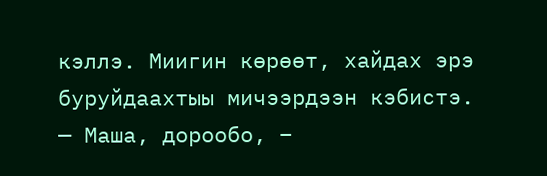кэллэ. Миигин көрөөт, хайдах эрэ буруйдаахтыы мичээрдээн кэбистэ.
— Маша, дорообо, –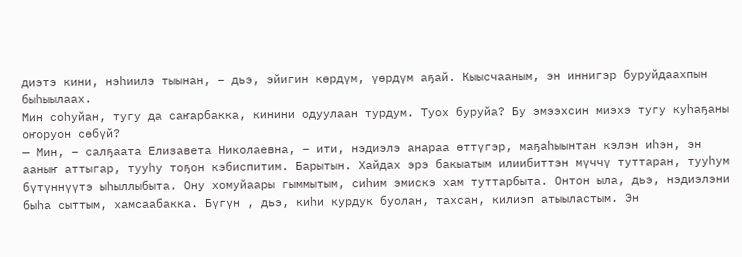диэтэ кини, нэһиилэ тыынан, – дьэ, эйигин көрдүм, үөрдүм аҕай. Кыысчааным, эн иннигэр буруйдаахпын быһыылаах.
Мин соһуйан, тугу да саҥарбакка, кинини одуулаан турдум. Туох буруйа? Бу эмээхсин миэхэ тугу куһаҕаны оҥоруон сөбүй?
— Мин, – салҕаата Елизавета Николаевна, – ити, нэдиэлэ анараа өттүгэр, маҕаһыынтан кэлэн иһэн, эн ааныҥ аттыгар, тууһу тоҕон кэбиспитим. Барытын. Хайдах эрэ бакыатым илиибиттэн мүччү туттаран, тууһум бүтүннүүтэ ыһыллыбыта. Ону хомуйаары гыммытым, сиһим эмискэ хам туттарбыта. Онтон ыла, дьэ, нэдиэлэни быһа сыттым, хамсаабакка. Бүгүн , дьэ, киһи курдук буолан, тахсан, килиэп атыыластым. Эн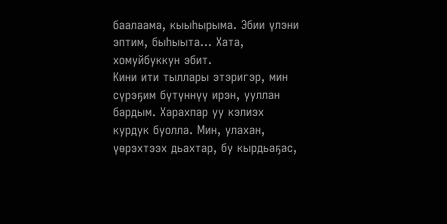баалаама, кыыһырыма. Эбии үлэни эптим, быһыыта… Хата, хомуйбуккун эбит.
Кини ити тыллары этэригэр, мин сүрэҕим бүтүннүү ирэн, ууллан бардым. Харахпар уу кэлиэх курдук буолла. Мин, улахан, үөрэхтээх дьахтар, бу кырдьаҕас,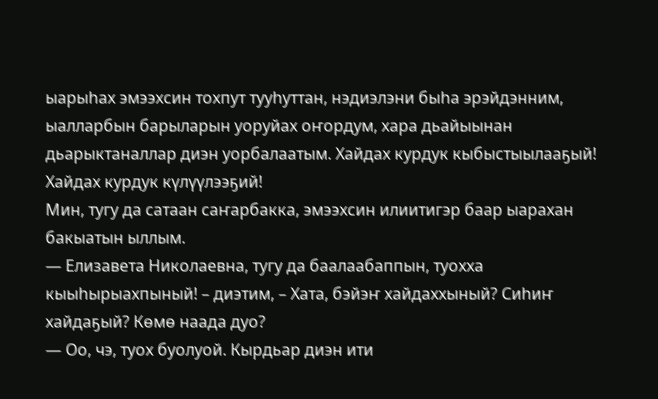ыарыһах эмээхсин тохпут тууһуттан, нэдиэлэни быһа эрэйдэнним, ыалларбын барыларын уоруйах оҥордум, хара дьайыынан дьарыктаналлар диэн уорбалаатым. Хайдах курдук кыбыстыылааҕый! Хайдах курдук күлүүлээҕий!
Мин, тугу да сатаан саҥарбакка, эмээхсин илиитигэр баар ыарахан бакыатын ыллым.
— Елизавета Николаевна, тугу да баалаабаппын, туохха кыыһырыахпыный! – диэтим, – Хата, бэйэҥ хайдаххыный? Сиһиҥ хайдаҕый? Көмө наада дуо?
— Оо, чэ, туох буолуой. Кырдьар диэн ити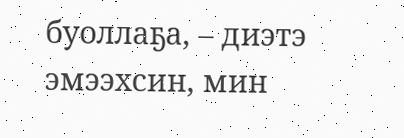буоллаҕа, – диэтэ эмээхсин, мин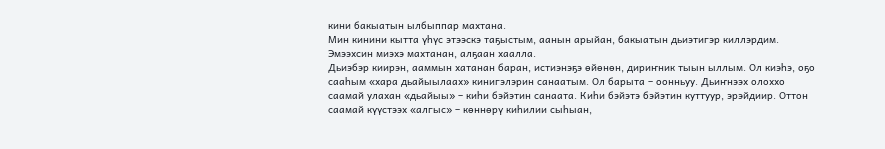кини бакыатын ылбыппар махтана.
Мин кинини кытта үһүс этээскэ таҕыстым, аанын арыйан, бакыатын дьиэтигэр киллэрдим. Эмээхсин миэхэ махтанан, алҕаан хаалла.
Дьиэбэр киирэн, ааммын хатанан баран, истиэнэҕэ өйөнөн, дириҥник тыын ыллым. Ол киэһэ, оҕо сааһым «хара дьайыылаах» кинигэлэрин санаатым. Ол барыта – оонньуу. Дьиҥнээх олоххо саамай улахан «дьайыы» – киһи бэйэтин санаата. Киһи бэйэтэ бэйэтин куттуур, эрэйдиир. Оттон саамай күүстээх «алгыс» – көннөрү киһилии сыһыан,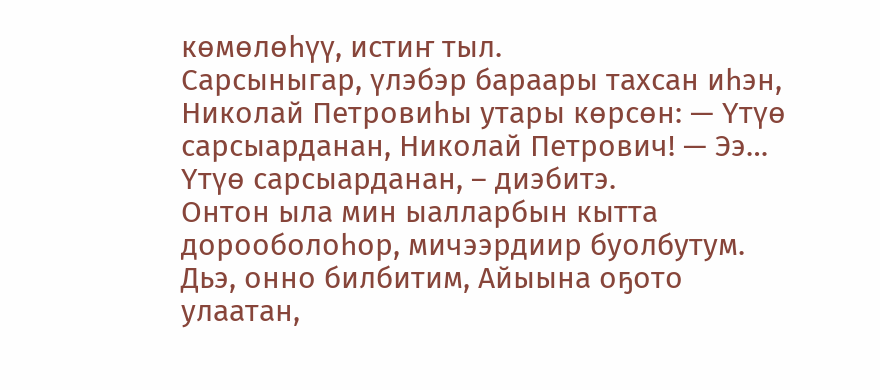көмөлөһүү, истиҥ тыл.
Сарсыныгар, үлэбэр бараары тахсан иһэн, Николай Петровиһы утары көрсөн: — Үтүө сарсыарданан, Николай Петрович! — Ээ… Үтүө сарсыарданан, – диэбитэ.
Онтон ыла мин ыалларбын кытта дорооболоһор, мичээрдиир буолбутум. Дьэ, онно билбитим, Айыына оҕото улаатан,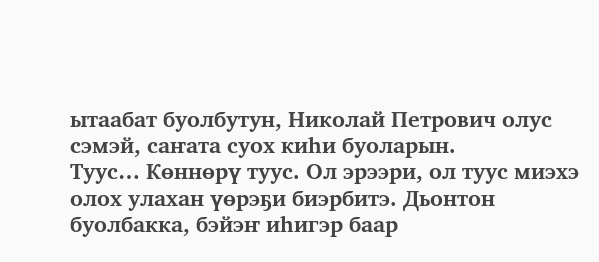ытаабат буолбутун, Николай Петрович олус сэмэй, саҥата суох киһи буоларын.
Туус… Көннөрү туус. Ол эрээри, ол туус миэхэ олох улахан үөрэҕи биэрбитэ. Дьонтон буолбакка, бэйэҥ иһигэр баар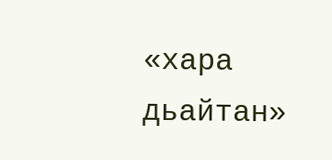«хара дьайтан»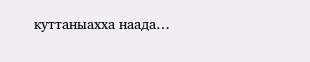куттаныахха наада…